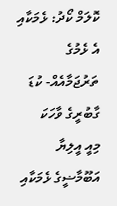ކޮލަމް ކޯދު: ޅެމަކާއި އެ ޅެމުގެ ތަރުޖަމާއެއް- ކުޑަ ގާބުރީގެ ވާހަކަ
މިއީ އީލިޔާ އަބޫމާޟީގެ ޅެމަކާއި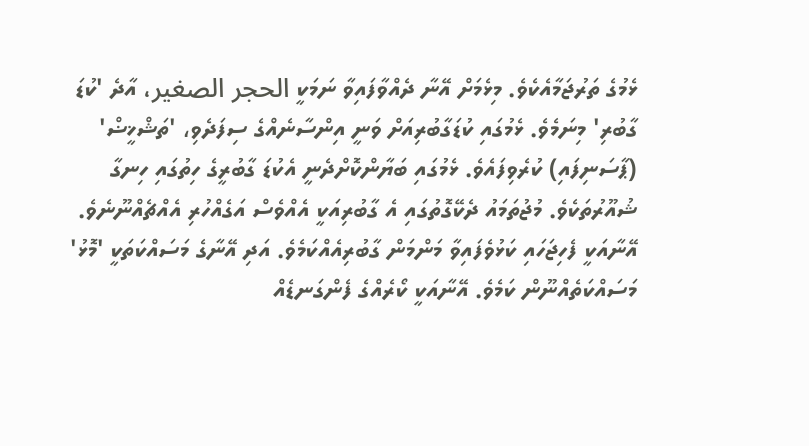ޅެމުގެ ތަރުޖަމާއެކެވެ. މިޅެމަށް އޭނާ ދެއްވާފައިވާ ނަމަކީ الحجر الصغير، އާދެ 'ކުޑަ ގާބުރި' މިނަމެވެ. ޅެމުގައި ކުޑަގާބުރިއަށް ވަނީ އިންސާނެއްގެ ސިފަދެވި، 'ތަޝްޚީޟް' (ޕާސަނިފައި) ކުރެވިފައެވެ. ޅެމުގައި ބަޔާންކޮށްދެނީ އެކުޑަ ގާބުރީގެ ހިތުގައި ހިނގާ ޝުއޫރުތަކެވެ. މުޖުތަމައު ދެކޭގޮތުގައި އެ ގާބުރިއަކީ އެއްވެސް އަގެއްހުރި އެއްޗެއްނޫނެވެ. އޭނާއަކީ ފެހިޖަހައި ކަޅުވެފައިވާ މަންމަން ގާބުރިއެއްކަމެވެ. އަދި އޭނާގެ މަސައްކަތަކީ 'މޮޅު' މަސައްކަތެއްނޫން ކަމެވެ. އޭނާއަކީ ކޯރެއްގެ ފެންގަނޑެއް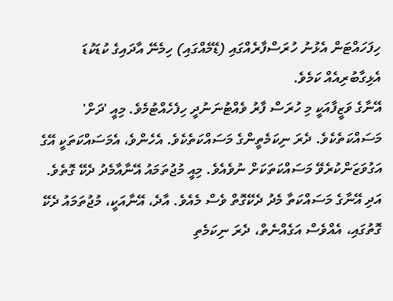ހިފަހައްޓަން އެޅުނު ހުރަސްފާރެއްގައި (ޑޭމެއްގައި) ހިމެނޭ އާދައިގެ ކުޑަކުޑަ އެޅިގާބުރިއެއް ކަމެވެ.
އޭނާގެ ވަޒީފާއަކީ މި ހުރަސް ފާރު ވެއްޓުނަނުދީ ހިފެހެއްޓުމެވެ. މިއީ 'ދަށް' މަސައްކަތެކެވެ. ދެރަ ނިކަމެތީންގެ މަސައްކަތެކެވެ. އެހެންވެ، އެމަސައްކަތަކީ އޭގެ އަގުވަޒަންކުރެވޭ މަސައްކަތަކަށް ނުވެއެވެ. މިއީ މުޖުތަމައު އޭނާއާމެދު ދެކޭ ގޮތެވެ. އަދި އޭނާގެ މަސައްކަތާ މެދު ދެކޭގޮތް ވެސް މެއެވެ. އާދެ، އޭނާއަކީ، މުޖުތަމައު ދެކޭ ގޮތުގައި، އެއްވެސް އަގެއްނެތް، ދެރަ ނިކަމެތި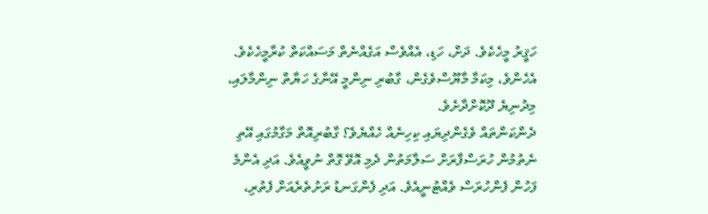ހަޤީރު މީހެކެވެ. ދަށް، ހަޑި، އެއްވެސް އަގެއްނެތް މަސައްކަތް ކުރާމީހެކެވެ. އެހެންވެ، މިކަމާ މާޔޫސްވެގެން، ގާބުރި ނިންމީ އޭނާގެ ހަޔާތް ނިންމާލައި، މިދުނިޔެ ދޫކޮށްދާށެވެ.
ދެންކަންތައް ވެގެންދިޔައި ކިހިނެއް ހެއްޔެވެ؟ ގާބުރިއޮތް މަގާމުގައި އޭތި ނެތުމުން ހުރަސްފާރަށް ސަލާމަތުން ދެމި އޮވޭ ގޮތް ނުވީއެވެ. އަދި އެންމެ ފަހުން ފެންހުރަސް ވެއްޓުނީއެވެ. އަދި ފެންގަނޑު ރަށުތެރެއަށް ފެތުރި،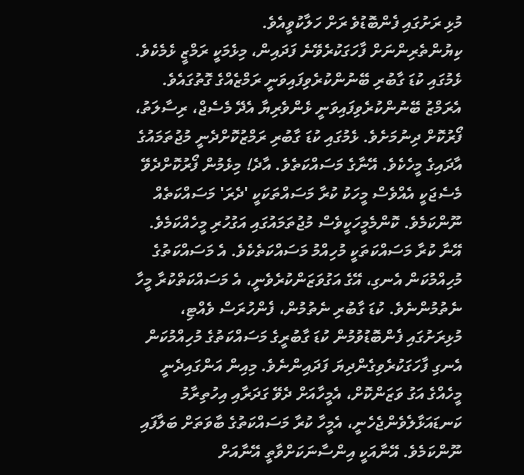މުޅި ރަށުގައި ފެންބޮޑުވެ ރަށް ހަލާކުވީއެވެ.
ކިޔުންތެރިންނަށް ފާހަގަކުރެވޭނެ ފަދައިން، މިޅެމަކީ ރަމްޒީ ޅެމެކެވެ. ޅެމުގައި ކުޑަ ގާބުރި ބޭނުންކުރެވިފައިވަނީ ރަމްޒެއްގެ ގޮތުގައެވެ. އެރަމްޒު ބޭނުންކުރެވިފައިވަނީ ޅެންވެރިޔާ އެދޭ މެސެޖް، ރިސާލަތު، ފޯރުކޮށް ދިނުމަށެވެ. ޅެމުގައި ކުޑަ ގާބުރި ރަމްޒުކޮށްދެނީ މުޖުތަމައުގެ އާދައިގެ މީހެކެވެ. އޭނާގެ މަސައްކަތެވެ. އާދެ! މިޅެމުން ފޯރުކޮށްދެވޭ މެސެޖަކީ އެއްވެސް މީހަކު ކުރާ މަސައްތަކަކީ 'ދެރަ' މަސައްކަތެއް ނޫންކަމެވެ. ކޮންމެމީހަކީވެސް މުޖުތަމައުގައި އަގުހުރި މީހެއްކަމެވެ. އޭނާ ކުރާ މަސައްކަތަކީ މުހިއްމު މަސައްކަތެކެވެ. އެ މަސައްކަތުގެ މުހިއްމުކަން އެނގި، އޭގެ އަގުވަޒަންކުރެވެނީ، އެ މަސައްކަތްކުރާ މީހާ ނެތުމުންނެވެ. ކުޑަ ގާބުރި ނެތުމުން، ފެންހުރަސް ވެއްޓި، މުޅިރަށުގައި ފެންބޮޑުވުމުން ކުޑަ ގާބުރީގެ މަސައްކަތުގެ މުހިއްމުކަން އެނގި ފާހަގަކުރެވިގެންދިޔަ ފަދައިންނެވެ. މިއިން އަންގައިދެނީ މީހެއްގެ އަގު ވަޒަންކޮށް، އެމީހާއަށް ދެވޭ ގަދަރާއި އިހުތިރާމު ކަނޑައަޅާލެވެންޖެހެނީ، އެމީހާ ކުރާ މަސައްކަތުގެ ބާވަތަށް ބަލާފައި ނޫންކަމެވެ. އޭނާއަކީ އިންސާނަކަށްވާތީ އޭނާއަށް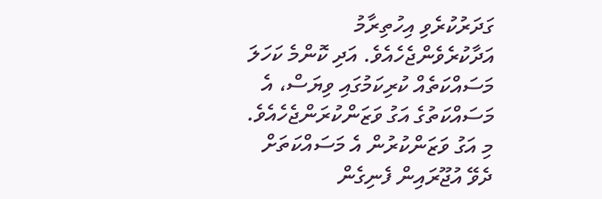ގަދަރުކުރެވި އިހުތިރާމު އަދާކުރެވެންޖެހެއެވެ. އަދި ކޮންމެ ކަހަލަ މަސައްކަތެއް ކުރިކަމުގައި ވިޔަސް، އެ މަސައްކަތުގެ އަގު ވަޒަންކުރަންޖެހެއެވެ. މި އަގު ވަޒަންކުރުން އެ މަސައްކަތަށް ދެވޭ އުޖޫރައިން ފެނިގެން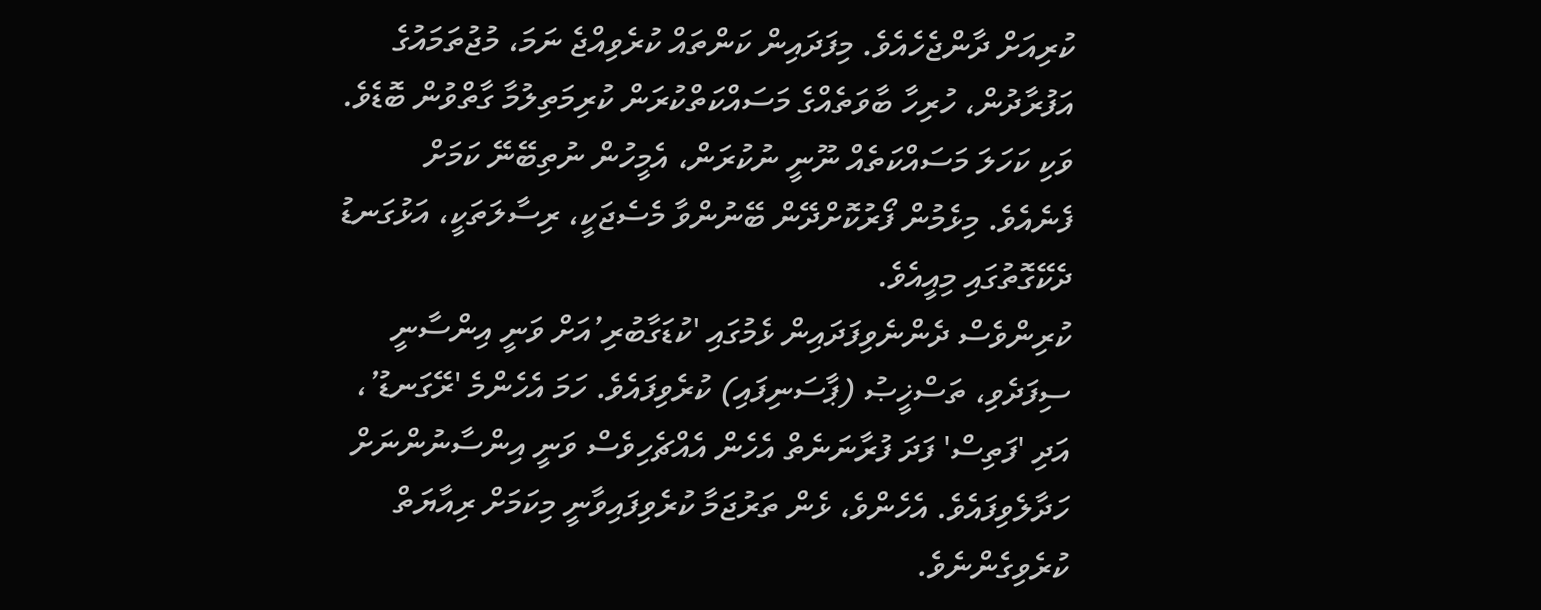ކުރިއަށް ދާންޖެހެއެވެ. މިފަދައިން ކަންތައް ކުރެވިއްޖެ ނަމަ، މުޖުތަމައުގެ އަފުރާދުން، ހުރިހާ ބާވަތެއްގެ މަސައްކަތްކުރަން ކުރިމަތިލުމާ ގާތްވުން ބޮޑެވެ. ވަކި ކަހަލަ މަސައްކަތެއް ނޫނީ ނުކުރަން، އެމީހުން ނުތިބޭނޭ ކަމަށް ފެނެއެވެ. މިޅެމުން ފޯރުކޮށްދޭން ބޭނުންވާ މެސެޖަކީ، ރިސާލަތަކީ، އަޅުގަނޑު ދެކޭގޮތުގައި މިއީއެވެ.
ކުރިންވެސް ދެންނެވިފަދައިން ޅެމުގައި 'ކުޑަގާބުރި’އަށް ވަނީ އިންސާނީ ސިފަދެވި، ތަސްޚީޞު (ޕާސަނިފައި) ކުރެވިފައެވެ. ހަމަ އެހެންމެ 'ރޭގަނޑު’، އަދި 'ފަތިސް' ފަދަ ފުރާނަނެތް އެހެން އެއްޗެހިވެސް ވަނީ އިންސާނުންނަށް ހަދާލެވިފައެވެ. އެހެންވެ، ޅެން ތަރުޖަމާ ކުރެވިފައިވާނީ މިކަމަށް ރިއާޔަތް ކުރެވިގެންނެވެ.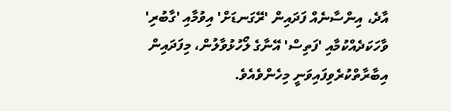އާދެ، އިންސާނެއް ފަދައިން 'ރޭގަނޑަށް' އިވުމާއި 'ގާބުރި' ވާހަކަދެއްކުމާއި 'ފަތިސް' އޭނާގެ ލޯހުޅުވާލުން، މިފަދައިން އިބާރާތްކުރެވިފައިވަނީ މިހެންވެއެވެ.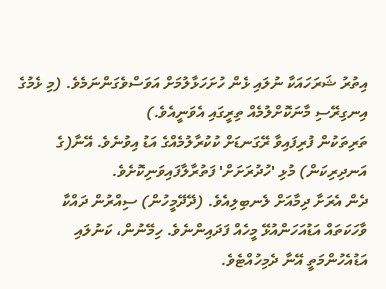އިތުރު ޝަރަހައަކާ ނުލައި ޅެން ހުށަހަޅާލުމަށް އަވަސްވެގަންނަމެވެ. (މި ޅެމުގެ އިނގިރޭސި މާނަކޮށްލުމެއް ތިރީގައި އެވަނީއެވެ.)
ތަރިތަކުން ފުރިފައިވާ ރޭގަނޑަށް ކުކުރާލުމެއްގެ އަޑު އިވުނެވެ. އޭނާ(ގެ އަނދިރިކަން) މުޅި 'ހުދުރަށަށް' ފަތުރާލާފައިވަނިކޮށެވެ.
ދެން އެރަށާ ދިމާއަށް ލެނބިލިއެވެ. (ދޭދޭމީހުން) ސިއްރުން ދައްކާ ވާހަކަތައް އަޑުއަހަންއުޅޭ މީހެއް ފަދައިންނެވެ. ހިމޭނުން، ކަނުލައި އަޑުއެހުންމަތީ އޭނާ ދެމިހުއްޓެވެ.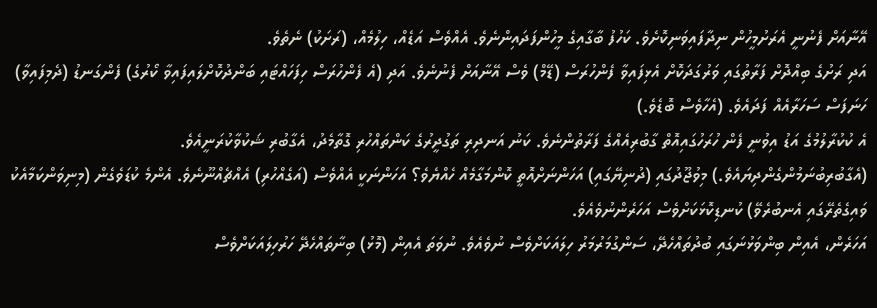އޭނާއަށް ފެނުނީ އެރަށުމީހުން ނިދާފައިވަނިކޮށެވެ. ކަހުފު ބާގާއިގެ މީހުންފަދައިންނެވެ. އެއްވެސް އަޑެއް، ހިލުމެއް، (ރަށަކު) ނެތެވެ.
އަދި ރަށުގެ ބިއްދޮށް ފަރާތުގައި ވަރުގަދަކޮށް އެޅިފައިވާ ފެންހުރަސް (ޑޭމް) ވެސް އޭނާއަށް ފެނުނެވެ. އަދި (އެ ފެންހުރަސް ހިފަހައްޓައި ބަންދުކޮށްލައިފައިވާ ކޯރުގެ) ފެންގަނޑު (ދެމިފައިވާ) ހަނަފަސް ސަހަރާއެއް ފަދައެވެ. (އެހާވެސް ބޮޑެވެ.)
އެ ކުކުރާލުމުގެ އަޑު އިވުނީ ފެން ހުރަހުގައިއޮތް ގާބުރިއެއްގެ ފަރާތުންނެވެ. ކަނު އަނދިރި ތަގުދީރުގެ ކަންތައްހުރި ގޮތާމެދު، އެގާބުރި ޝަކުވާކުރަނީއެވެ.
(އެގާބުރިބުނަމުންގެންދިޔައެވެ.) މިވުޖޫދުގައި (ދުނިޔޭގައި) އަހަންނަށްއޮތީ ކޮންމަގާމެއް ހެއްޔެވެ؟ އަހަންނަކީ އެއްވެސް (އަގެއްހުރި) އެއްޗެއްނޫނެވެ. އެންމެ ކުޑަވެގެން (މިނިވަންކަމާއެކު ވައިގެތެރޭގައި އެނބުރެވޭ) ކުނޑިކޮޅަކަށްވެސް އަހަރެންނުވެއެވެ.
އަހަރެން، އެއިން ބިންވަޅުނަގައި ބުދުތައްހެދޭ، ސަންގުމަރުމަރު ހިލައަކަށްވެސް ނުވެއެވެ. ނުވަތަ އެއިން (މޮޅު) ބިނާތައްހެދޭ ހަރުހިލައަކަށްވެސް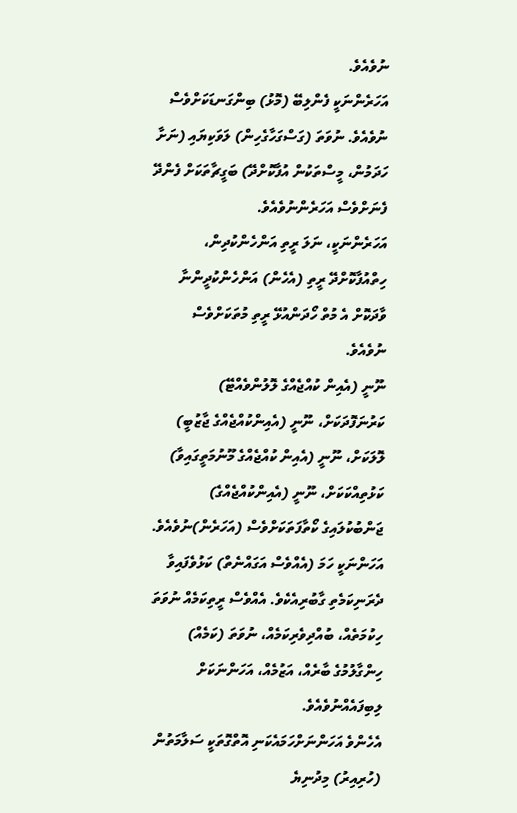ނުވެއެވެ.
އަހަރެންނަކީ ފެންލިބޭ (މޮޅު) ބިންގަނޑަކަށްވެސް ނުވެއެވެ. ނުވަތަ (ގަސްގަހާގެހިން) ލަވަކިޔައި (ނަށާ ހަދަމުން، މީސްތަކުން އުފާކޮށްދޭ) ބަގީޗާތަކަށް ފެންދޭ ފެނަށްވެސް އަހަރެންނުވެއެވެ.
އަހަރެންނަކީ، ނަލަ ރީތި އަންހެންކުދިން، ހިތްއުފާކޮށްދޭ ރީތި (އެހެން) އަންހެންކުދީންނާ ވާދަކޮށް އެ މުތް ހޯދަންއުޅޭ ރީތި މުތަކަށްވެސް ނުވެއެވެ.
ނޫނީ (އެއިން ކުއްޖެއްގެ ލޮލުންވެއްޓޭ) ކަރުނަފޮދަކަށް، ނޫނީ (އެއިންކުއްޖެއްގެ ޖާޒުބީ) ލޮލަކަށް، ނޫނީ (އެއިން ކުއްޖެއްގެ މޫނުމަތީގައިވާ) ކަޅުތިއްކަކަށް، ނޫނީ (އެއިންކުއްޖެއްގެ) ޖަންބުކުލައިގެ ކޯތާފަތަކަށްވެސް (އަހަރެން)ނުވެއެވެ.
އަހަންނަކީ ހަމަ (އެއްވެސް އަގައްނެތް) ކަޅުވެފައިވާ ދެރަނިކަމެތި ގާބުރިއެކެވެ. އެއްވެސް ރީތިކަމެއް ނުވަތަ ހިކުމަތެއް، ބުއްދިވެރިކަމެއް، ނުވަތަ (ކަމެއް) ހިންގާލުމުގެ ބާރެއް، އަޒުމެއް، އަހަންނަކަށް ލިބިފައެއްނުވެއެވެ.
އެހެންވެ އަހަންނަށްހަމައެކަނި އޮތްގޮތަކީ ސަލާމަތުން (ހުރިއިރު) މިދުނިޔެ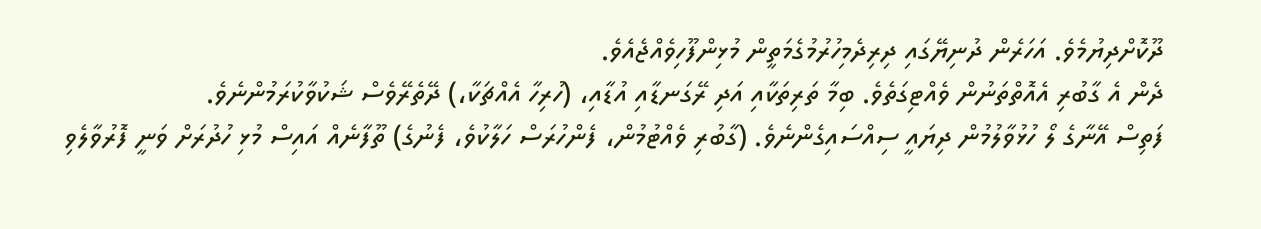ދޫކޮށްދިޔުމެވެ. އަހަރެން ދުނިޔޭގައި ދިރިދެމިހުރުމުގެމަތީން މުޅިންފޫހިވެއްޖެއެވެ.
ދެން އެ ގާބުރި އެއޮތްތަނުން ވެއްޓިގަތެވެ. ބިމާ ތަރިތަކާއި އަދި ރޭގަނޑާއި އުޑާއި، (ހުރިހާ އެއްޗަކާ،) ދޭތެރޭވެސް ޝަކުވާކުރަމުންނެވެ.
ފަތިސް އޭނާގެ ލޯ ހުޅުވާލުމުން ދިޔައީ ސިއްސައިގެންނެވެ. (ގާބުރި ވެއްޓުމުން، ފެންހުރަސް ހަލާކުވެ، ފެނުގެ) ތޫފާނެއް އައިސް މުޅި ހުދުރަށް ވަނީ ފޮރުވާލެވި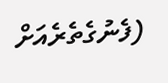(ފެނުގެތެރެއަށް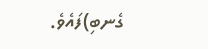ގެނބި)ފައެވެ.